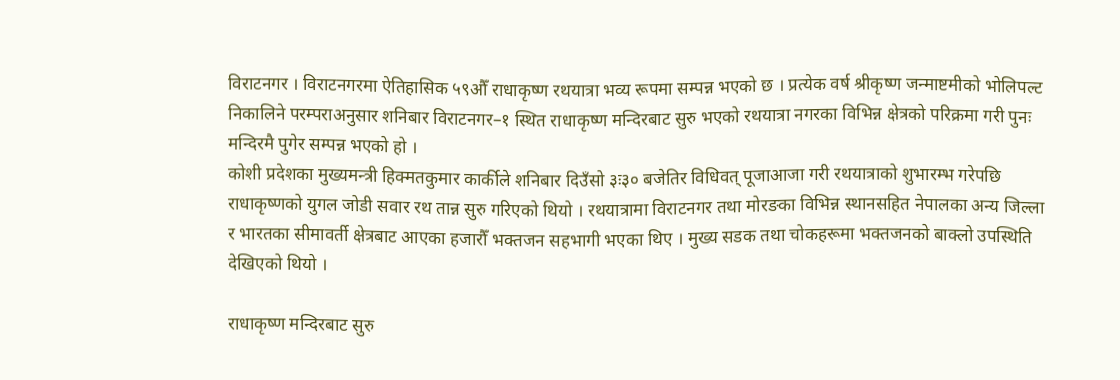विराटनगर । विराटनगरमा ऐतिहासिक ५९औँ राधाकृष्ण रथयात्रा भव्य रूपमा सम्पन्न भएको छ । प्रत्येक वर्ष श्रीकृष्ण जन्माष्टमीको भोलिपल्ट निकालिने परम्पराअनुसार शनिबार विराटनगर–१ स्थित राधाकृष्ण मन्दिरबाट सुरु भएको रथयात्रा नगरका विभिन्न क्षेत्रको परिक्रमा गरी पुनः मन्दिरमै पुगेर सम्पन्न भएको हो ।
कोशी प्रदेशका मुख्यमन्त्री हिक्मतकुमार कार्कीले शनिबार दिउँसो ३ः३० बजेतिर विधिवत् पूजाआजा गरी रथयात्राको शुभारम्भ गरेपछि राधाकृष्णको युगल जोडी सवार रथ तान्न सुरु गरिएको थियो । रथयात्रामा विराटनगर तथा मोरङका विभिन्न स्थानसहित नेपालका अन्य जिल्ला र भारतका सीमावर्ती क्षेत्रबाट आएका हजारौँ भक्तजन सहभागी भएका थिए । मुख्य सडक तथा चोकहरूमा भक्तजनको बाक्लो उपस्थिति देखिएको थियो ।

राधाकृष्ण मन्दिरबाट सुरु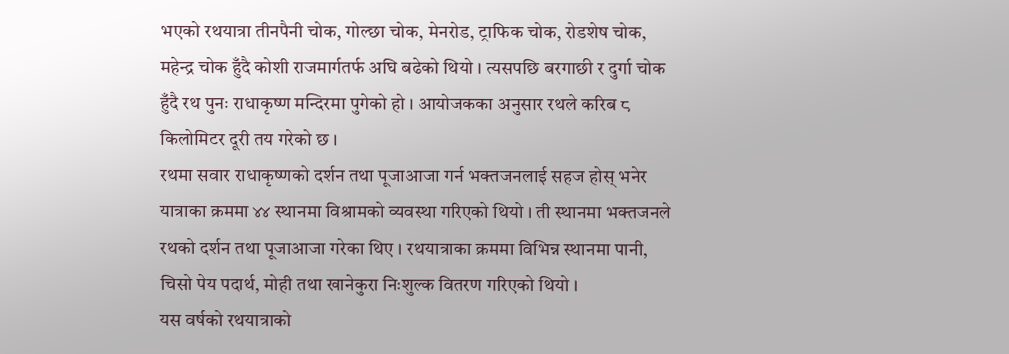भएको रथयात्रा तीनपैनी चोक, गोल्छा चोक, मेनरोड, ट्राफिक चोक, रोडशेष चोक, महेन्द्र चोक हुँदै कोशी राजमार्गतर्फ अघि बढेको थियो । त्यसपछि बरगाछी र दुर्गा चोक हुँदै रथ पुनः राधाकृष्ण मन्दिरमा पुगेको हो । आयोजकका अनुसार रथले करिब ८ किलोमिटर दूरी तय गरेको छ ।
रथमा सवार राधाकृष्णको दर्शन तथा पूजाआजा गर्न भक्तजनलाई सहज होस् भनेर यात्राका क्रममा ४४ स्थानमा विश्रामको व्यवस्था गरिएको थियो । ती स्थानमा भक्तजनले रथको दर्शन तथा पूजाआजा गरेका थिए । रथयात्राका क्रममा विभिन्न स्थानमा पानी, चिसो पेय पदार्थ, मोही तथा खानेकुरा निःशुल्क वितरण गरिएको थियो ।
यस वर्षको रथयात्राको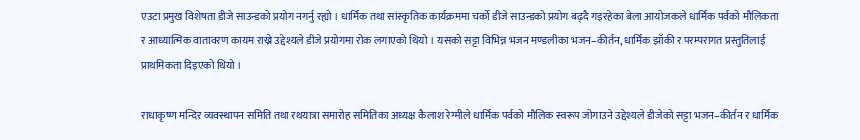एउटा प्रमुख विशेषता डीजे साउन्डको प्रयोग नगर्नु रह्यो । धार्मिक तथा सांस्कृतिक कार्यक्रममा चर्को डीजे साउन्डको प्रयोग बढ्दै गइरहेका बेला आयोजकले धार्मिक पर्वको मौलिकता र आध्यात्मिक वातावरण कायम राख्ने उद्देश्यले डीजे प्रयोगमा रोक लगाएको थियो । यसको सट्टा विभिन्न भजन मण्डलीका भजन–कीर्तन, धार्मिक झाँकी र परम्परागत प्रस्तुतिलाई प्राथमिकता दिइएको थियो ।

राधाकृष्ण मन्दिर व्यवस्थापन समिति तथा रथयात्रा समारोह समितिका अध्यक्ष कैलाश रेग्मीले धार्मिक पर्वको मौलिक स्वरूप जोगाउने उद्देश्यले डीजेको सट्टा भजन–कीर्तन र धार्मिक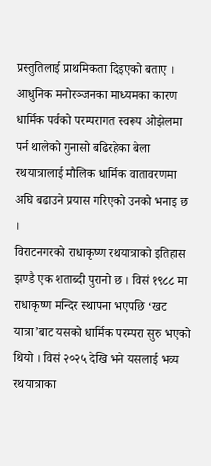प्रस्तुतिलाई प्राथमिकता दिइएको बताए । आधुनिक मनोरञ्जनका माध्यमका कारण धार्मिक पर्वको परम्परागत स्वरूप ओझेलमा पर्न थालेको गुनासो बढिरहेका बेला रथयात्रालाई मौलिक धार्मिक वातावरणमा अघि बढाउने प्रयास गरिएको उनको भनाइ छ ।
विराटनगरको राधाकृष्ण रथयात्राको इतिहास झण्डै एक शताब्दी पुरानो छ । विसं १९८८ मा राधाकृष्ण मन्दिर स्थापना भएपछि ‘खट यात्रा’बाट यसको धार्मिक परम्परा सुरु भएको थियो । विसं २०२५ देखि भने यसलाई भव्य रथयात्राका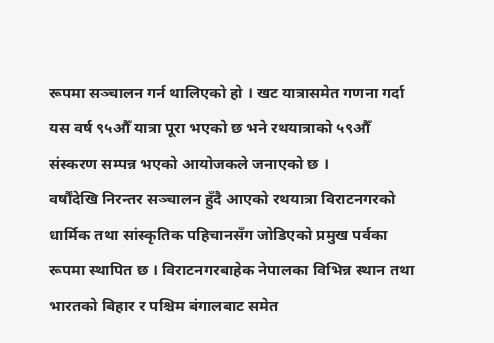रूपमा सञ्चालन गर्न थालिएको हो । खट यात्रासमेत गणना गर्दा यस वर्ष ९५औँ यात्रा पूरा भएको छ भने रथयात्राको ५९औँ संस्करण सम्पन्न भएको आयोजकले जनाएको छ ।
वर्षौंदेखि निरन्तर सञ्चालन हुँदै आएको रथयात्रा विराटनगरको धार्मिक तथा सांस्कृतिक पहिचानसँग जोडिएको प्रमुख पर्वका रूपमा स्थापित छ । विराटनगरबाहेक नेपालका विभिन्न स्थान तथा भारतको बिहार र पश्चिम बंगालबाट समेत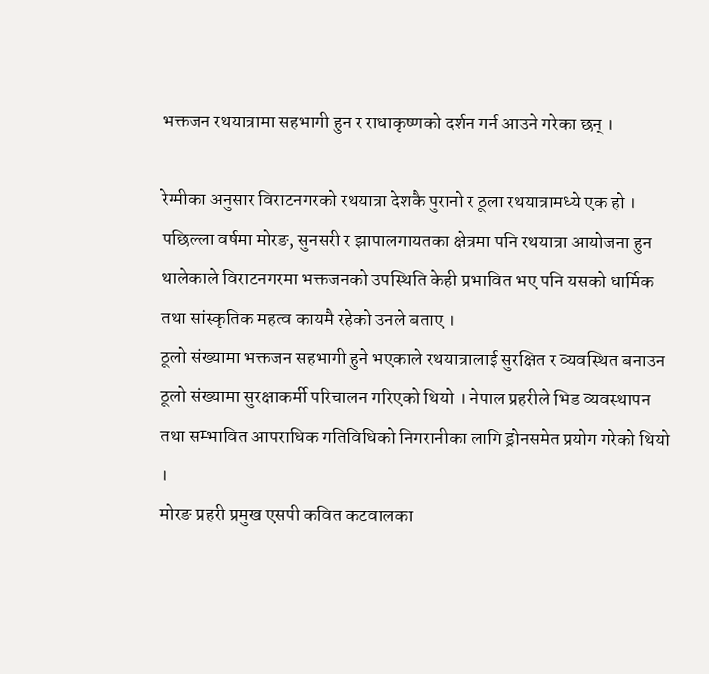भक्तजन रथयात्रामा सहभागी हुन र राधाकृष्णको दर्शन गर्न आउने गरेका छन् ।

रेग्मीका अनुसार विराटनगरको रथयात्रा देशकै पुरानो र ठूला रथयात्रामध्ये एक हो । पछिल्ला वर्षमा मोरङ, सुनसरी र झापालगायतका क्षेत्रमा पनि रथयात्रा आयोजना हुन थालेकाले विराटनगरमा भक्तजनको उपस्थिति केही प्रभावित भए पनि यसको धार्मिक तथा सांस्कृतिक महत्व कायमै रहेको उनले बताए ।
ठूलो संख्यामा भक्तजन सहभागी हुने भएकाले रथयात्रालाई सुरक्षित र व्यवस्थित बनाउन ठूलो संख्यामा सुरक्षाकर्मी परिचालन गरिएको थियो । नेपाल प्रहरीले भिड व्यवस्थापन तथा सम्भावित आपराधिक गतिविधिको निगरानीका लागि ड्रोनसमेत प्रयोग गरेको थियो ।
मोरङ प्रहरी प्रमुख एसपी कवित कटवालका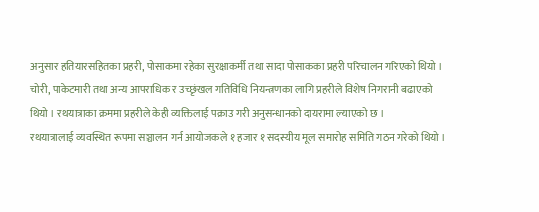अनुसार हतियारसहितका प्रहरी, पोसाकमा रहेका सुरक्षाकर्मी तथा सादा पोसाकका प्रहरी परिचालन गरिएको थियो । चोरी, पाकेटमारी तथा अन्य आपराधिक र उच्छृंखल गतिविधि नियन्त्रणका लागि प्रहरीले विशेष निगरानी बढाएको थियो । रथयात्राका क्रममा प्रहरीले केही व्यक्तिलाई पक्राउ गरी अनुसन्धानको दायरामा ल्याएको छ ।
रथयात्रालाई व्यवस्थित रूपमा सञ्चालन गर्न आयोजकले १ हजार १ सदस्यीय मूल समारोह समिति गठन गरेको थियो ।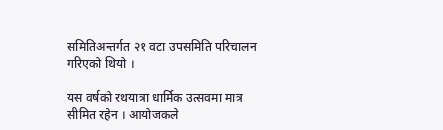समितिअन्तर्गत २१ वटा उपसमिति परिचालन गरिएको थियो ।

यस वर्षको रथयात्रा धार्मिक उत्सवमा मात्र सीमित रहेन । आयोजकले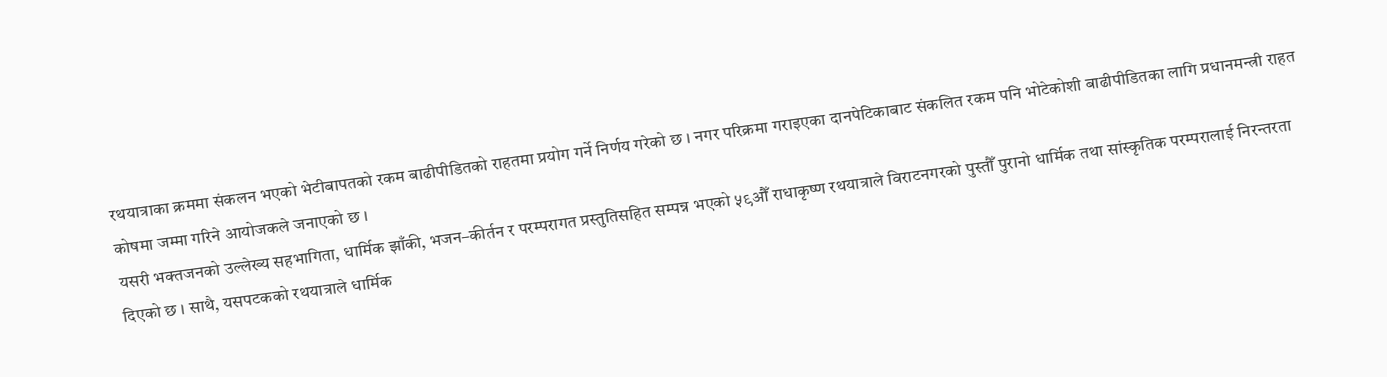रथयात्राका क्रममा संकलन भएको भेटीबापतको रकम बाढीपीडितको राहतमा प्रयोग गर्ने निर्णय गरेको छ । नगर परिक्रमा गराइएका दानपेटिकाबाट संकलित रकम पनि भोटेकोशी बाढीपीडितका लागि प्रधानमन्त्री राहत कोषमा जम्मा गरिने आयोजकले जनाएको छ ।
यसरी भक्तजनको उल्लेख्य सहभागिता, धार्मिक झाँकी, भजन–कीर्तन र परम्परागत प्रस्तुतिसहित सम्पन्न भएको ५९औँ राधाकृष्ण रथयात्राले विराटनगरको पुस्तौँ पुरानो धार्मिक तथा सांस्कृतिक परम्परालाई निरन्तरता दिएको छ । साथै, यसपटकको रथयात्राले धार्मिक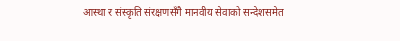आस्था र संस्कृति संरक्षणसँगै मानवीय सेवाको सन्देशसमेत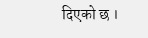दिएको छ ।